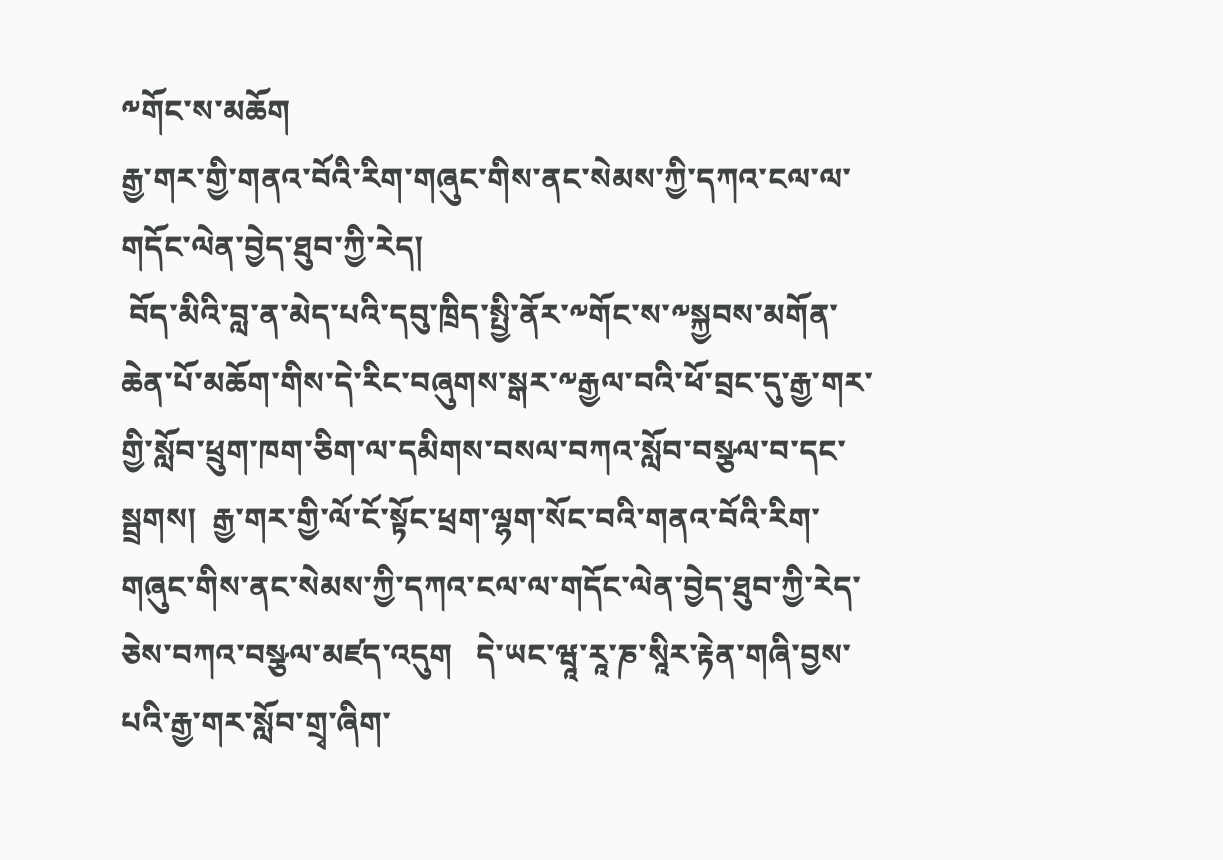༸གོང་ས་མཆོག
རྒྱ་གར་གྱི་གནའ་བོའི་རིག་གཞུང་གིས་ནང་སེམས་ཀྱི་དཀའ་ངལ་ལ་གདོང་ལེན་བྱེད་ཐུབ་ཀྱི་རེད།
 བོད་མིའི་བླ་ན་མེད་པའི་དབུ་ཁྲིད་སྤྱི་ནོར་༸གོང་ས་༸སྐྱབས་མགོན་ཆེན་པོ་མཆོག་གིས་དེ་རིང་བཞུགས་སྒར་༸རྒྱལ་བའི་ཕོ་བྲང་དུ་རྒྱ་གར་གྱི་སློབ་ཕྲུག་ཁག་ཅིག་ལ་དམིགས་བསལ་བཀའ་སློབ་བསྩལ་བ་དང་སྦྲགས།  རྒྱ་གར་གྱི་ལོ་ངོ་སྟོང་ཕྲག་ལྷག་སོང་བའི་གནའ་བོའི་རིག་གཞུང་གིས་ནང་སེམས་ཀྱི་དཀའ་ངལ་ལ་གདོང་ལེན་བྱེད་ཐུབ་ཀྱི་རེད་ཅེས་བཀའ་བསྩལ་མཛད་འདུག   དེ་ཡང་ཝཱ་རཱ་ཎ་སཱིར་རྟེན་གཞི་བྱས་པའི་རྒྱ་གར་སློབ་གྲྭ་ཞིག་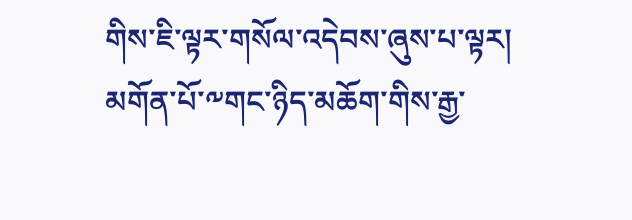གིས་ཇི་ལྟར་གསོལ་འདེབས་ཞུས་པ་ལྟར། མགོན་པོ་༸གང་ཉིད་མཆོག་གིས་རྒྱ་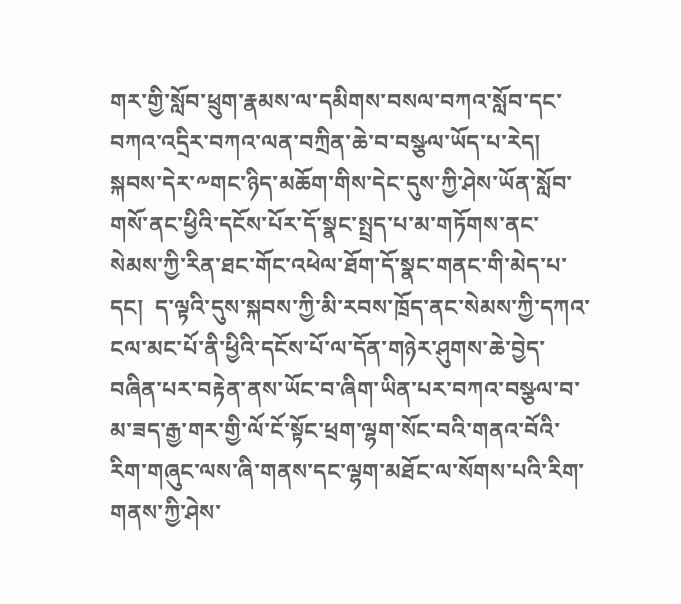གར་གྱི་སློབ་ཕྲུག་རྣམས་ལ་དམིགས་བསལ་བཀའ་སློབ་དང་བཀའ་འདྲིར་བཀའ་ལན་བཀྲིན་ཆེ་བ་བསྩལ་ཡོད་པ་རེད། སྐབས་དེར་༸གང་ཉིད་མཆོག་གིས་དེང་དུས་ཀྱི་ཤེས་ཡོན་སློབ་གསོ་ནང་ཕྱིའི་དངོས་པོར་དོ་སྣང་སྤྲད་པ་མ་གཏོགས་ནང་སེམས་ཀྱི་རིན་ཐང་གོང་འཕེལ་ཐོག་དོ་སྣང་གནང་གི་མེད་པ་དང།  ད་ལྟའི་དུས་སྐབས་ཀྱི་མི་རབས་ཁྲོད་ནང་སེམས་ཀྱི་དཀའ་ངལ་མང་པོ་ནི་ཕྱིའི་དངོས་པོ་ལ་དོན་གཉེར་ཤུགས་ཆེ་བྱེད་བཞིན་པར་བརྟེན་ནས་ཡོང་བ་ཞིག་ཡིན་པར་བཀའ་བསྩལ་བ་མ་ཟད་རྒྱ་གར་གྱི་ལོ་ངོ་སྟོང་ཕྲག་ལྷག་སོང་བའི་གནའ་བོའི་རིག་གཞུང་ལས་ཞི་གནས་དང་ལྷག་མཐོང་ལ་སོགས་པའི་རིག་གནས་ཀྱི་ཤེས་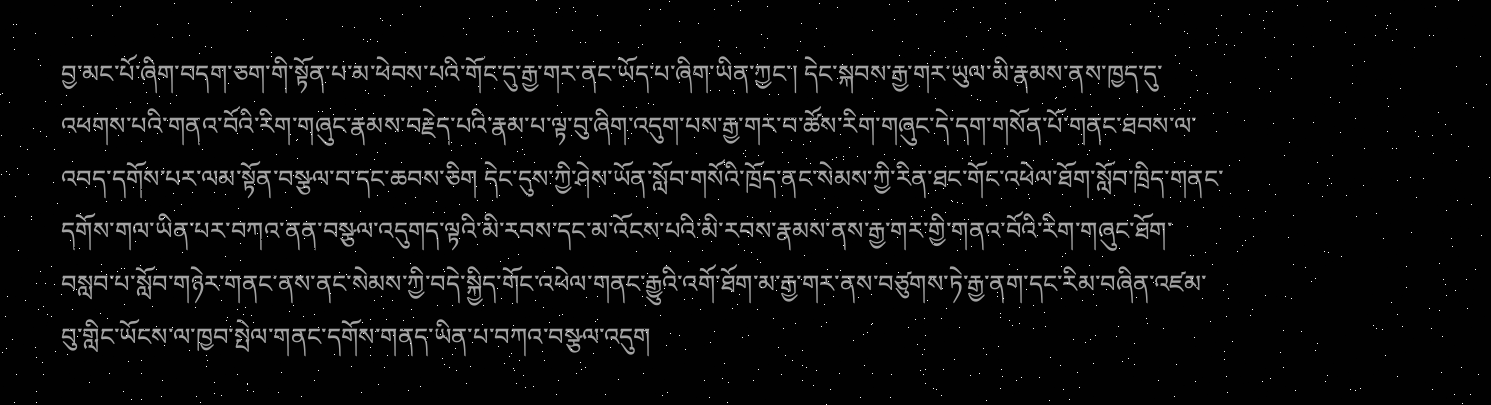བྱ་མང་པོ་ཞིག་བདག་ཅག་གི་སྟོན་པ་མ་ཕེབས་པའི་གོང་དུ་རྒྱ་གར་ནང་ཡོད་པ་ཞིག་ཡིན་ཀྱང་། དེང་སྐབས་རྒྱ་གར་ཡུལ་མི་རྣམས་ནས་ཁྱད་དུ་འཕགས་པའི་གནའ་བོའི་རིག་གཞུང་རྣམས་བརྗེད་པའི་རྣམ་པ་ལྟ་བུ་ཞིག་འདུག་པས་རྒྱ་གར་བ་ཚོས་རིག་གཞུང་དེ་དག་གསོན་པོ་གནང་ཐབས་ལ་འབད་དགོས་པར་ལམ་སྟོན་བསྩལ་བ་དང་ཆབས་ཅིག དེང་དུས་ཀྱི་ཤེས་ཡོན་སློབ་གསོའི་ཁྲོད་ནང་སེམས་ཀྱི་རིན་ཐང་གོང་འཕེལ་ཐོག་སློབ་ཁྲིད་གནང་དགོས་གལ་ཡིན་པར་བཀའ་ནན་བསྩལ་འདུགད་ལྟའི་མི་རབས་དང་མ་འོངས་པའི་མི་རབས་རྣམས་ནས་རྒྱ་གར་གྱི་གནའ་བོའི་རིག་གཞུང་ཐོག་བསླབ་པ་སློབ་གཉེར་གནང་ནས་ནང་སེམས་ཀྱི་བདེ་སྐྱིད་གོང་འཕེལ་གནང་རྒྱུའི་འགོ་ཐོག་མ་རྒྱ་གར་ནས་བཙུགས་ཏེ་རྒྱ་ནག་དང་རིམ་བཞིན་འཛམ་བུ་གླིང་ཡོངས་ལ་ཁྱབ་སྤེལ་གནང་དགོས་གནད་ཡིན་པ་བཀའ་བསྩལ་འདུག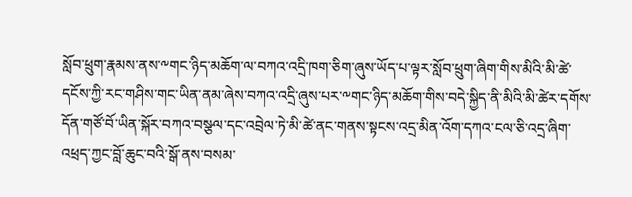སློབ་ཕྲུག་རྣམས་ནས་༸གང་ཉིད་མཆོག་ལ་བཀའ་འདྲི་ཁག་ཅིག་ཞུས་ཡོད་པ་ལྟར་སློབ་ཕྲུག་ཞིག་གིས་མིའི་མི་ཚེ་དངོས་ཀྱི་རང་གཤིས་གང་ཡིན་ནམ་ཞེས་བཀའ་འདྲི་ཞུས་པར་༸གང་ཉིད་མཆོག་གིས་བདེ་སྐྱིད་ནི་མིའི་མི་ཚེར་དགོས་དོན་གཙོ་བོ་ཡིན་སྐོར་བཀའ་བསྩལ་དང་འབྲེལ་ཏེ་མི་ཚེ་ནང་གནས་སྟངས་འདྲ་མིན་འོག་དཀའ་ངལ་ཅི་འདྲ་ཞིག་འཕྲད་ཀྱང་བློ་ཆུང་བའི་སྒོ་ནས་བསམ་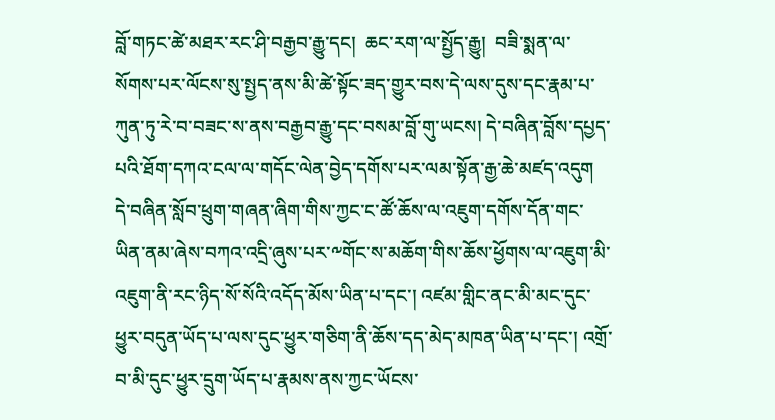བློ་གཏང་ཚེ་མཐར་རང་ཤི་བརྒྱབ་རྒྱུ་དང།  ཆང་རག་ལ་སྤྱོད་རྒྱུ།  བཟི་སྨན་ལ་སོགས་པར་ལོངས་སུ་སྤྱད་ནས་མི་ཚེ་སྟོང་ཟད་གྱུར་བས་དེ་ལས་དུས་དང་རྣམ་པ་ཀུན་ཏུ་རེ་བ་བཟང་ས་ནས་བརྒྱབ་རྒྱུ་དང་བསམ་བློ་གུ་ཡངས། དེ་བཞིན་བློས་དཔྱད་པའི་ཐོག་དཀའ་ངལ་ལ་གདོང་ལེན་བྱེད་དགོས་པར་ལམ་སྟོན་རྒྱ་ཆེ་མཛད་འདུག དེ་བཞིན་སློབ་ཕྲུག་གཞན་ཞིག་གིས་ཀྱང་ང་ཚོ་ཆོས་ལ་འཇུག་དགོས་དོན་གང་ཡིན་ནམ་ཞེས་བཀའ་འདྲི་ཞུས་པར་༸གོང་ས་མཆོག་གིས་ཆོས་ཕྱོགས་ལ་འཇུག་མི་འཇུག་ནི་རང་ཉིད་སོ་སོའི་འདོད་མོས་ཡིན་པ་དང་། འཛམ་གླིང་ནང་མི་མང་དུང་ཕྱུར་བདུན་ཡོད་པ་ལས་དུང་ཕྱུར་གཅིག་ནི་ཆོས་དད་མེད་མཁན་ཡིན་པ་དང་། འགྲོ་བ་མི་དུང་ཕྱུར་དྲུག་ཡོད་པ་རྣམས་ནས་ཀྱང་ཡོངས་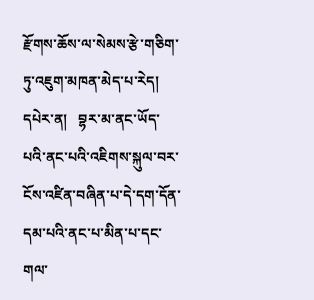རྫོགས་ཆོས་ལ་སེམས་རྩེ་གཅིག་ཏུ་འཇུག་མཁན་མེད་པ་རེད། དཔེར་ན།   བྷར་མ་ནང་ཡོད་པའི་ནང་པའི་འཇིགས་སྐུལ་བར་ངོས་འཛིན་བཞིན་པ་དེ་དག་དོན་དམ་པའི་ནང་པ་མིན་པ་དང་གལ་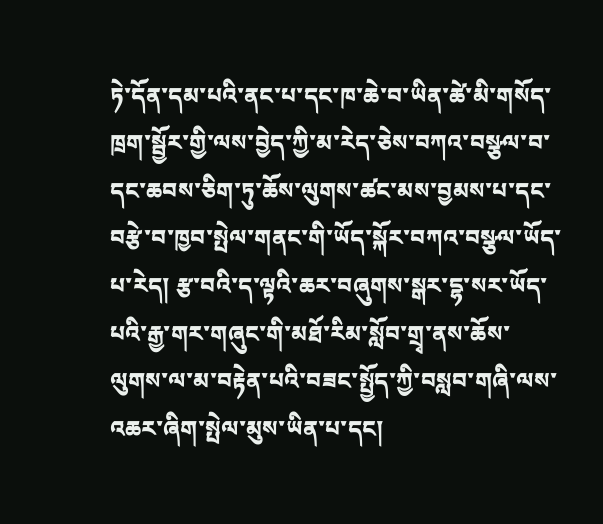ཏེ་དོན་དམ་པའི་ནང་པ་དང་ཁ་ཆེ་བ་ཡིན་ཚེ་མི་གསོད་ཁྲག་སྦྱོར་གྱི་ལས་བྱེད་ཀྱི་མ་རེད་ཅེས་བཀའ་བསྩལ་བ་དང་ཆབས་ཅིག་ཏུ་ཆོས་ལུགས་ཚང་མས་བྱམས་པ་དང་བརྩེ་བ་ཁྱབ་སྤེལ་གནང་གི་ཡོད་སྐོར་བཀའ་བསྩལ་ཡོད་པ་རེད། རྩ་བའི་ད་ལྟའི་ཆར་བཞུགས་སྒར་དྷ་སར་ཡོད་པའི་རྒྱ་གར་གཞུང་གི་མཐོ་རིམ་སློབ་གྲྭ་ནས་ཆོས་ལུགས་ལ་མ་བརྟེན་པའི་བཟང་སྤྱོད་ཀྱི་བསླབ་གཞི་ལས་འཆར་ཞིག་སྤེལ་མུས་ཡིན་པ་དང།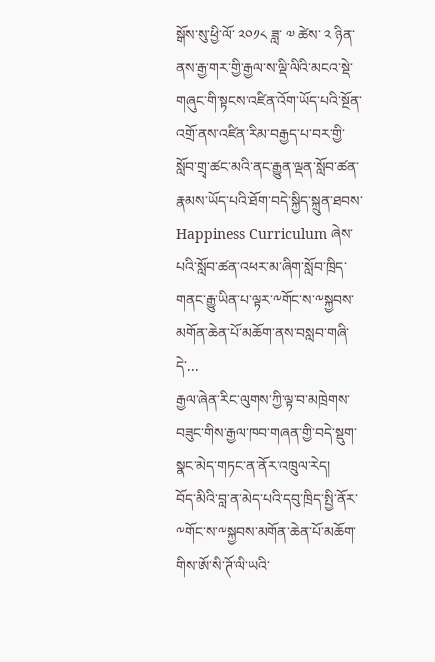སྒོས་སུ་ཕྱི་ལོ་ ༢༠༡༨ ཟླ་ ༧ ཚེས་ ༢ ཉིན་ནས་རྒྱ་གར་གྱི་རྒྱལ་ས་ལྡི་ལིའི་མངའ་སྡེ་གཞུང་གི་སྟངས་འཛིན་འོག་ཡོད་པའི་སྔོན་འགྲོ་ནས་འཛིན་རིམ་བརྒྱད་པ་བར་གྱི་སློབ་གྲྭ་ཚང་མའི་ནང་རྒྱུན་ལྡན་སློབ་ཚན་རྣམས་ཡོད་པའི་ཐོག་བདེ་སྐྱིད་སྐྲུན་ཐབས་ Happiness Curriculum ཞེས་པའི་སློབ་ཚན་འཕར་མ་ཞིག་སློབ་ཁྲིད་གནང་རྒྱུ་ཡིན་པ་ལྟར་༸གོང་ས་༸སྐྱབས་མགོན་ཆེན་པོ་མཆོག་ནས་བསླབ་གཞི་དེ་...
རྒྱལ་ཞེན་རིང་ལུགས་ཀྱི་ལྟ་བ་མཁྲེགས་བཟུང་གིས་རྒྱལ་ཁབ་གཞན་གྱི་བདེ་སྡུག་སྣང་མེད་གཏང་ན་ནོར་འཁྲུལ་རེད།
བོད་མིའི་བླ་ན་མེད་པའི་དབུ་ཁྲིད་སྤྱི་ནོར་༸གོང་ས་༸སྐྱབས་མགོན་ཆེན་པོ་མཆོག་གིས་ཨོ་སི་ཊོ་ལི་ཡའི་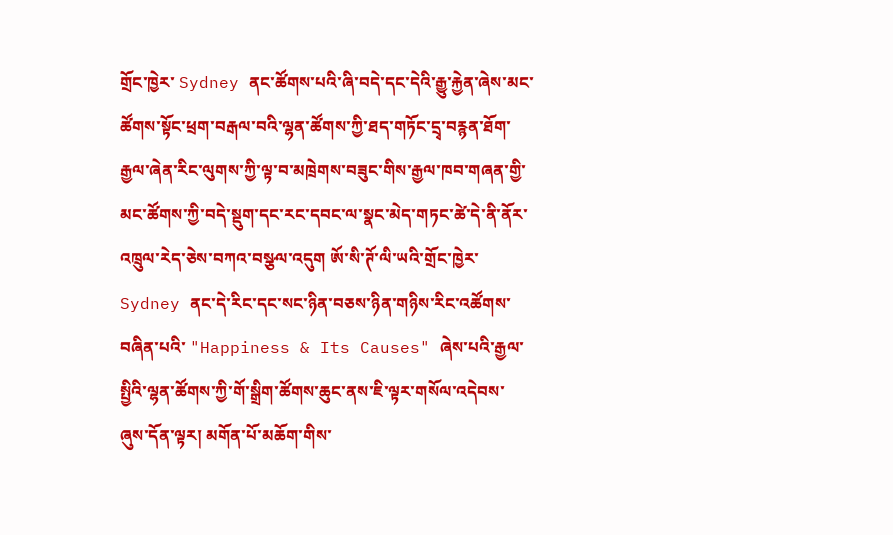གྲོང་ཁྱེར་ Sydney ནང་ཚོགས་པའི་ཞི་བདེ་དང་དེའི་རྒྱུ་རྐྱེན་ཞེས་མང་ཚོགས་སྟོང་ཕྲག་བརྒལ་བའི་ལྷན་ཚོགས་ཀྱི་ཐད་གཏོང་དྲྭ་བརྙན་ཐོག་རྒྱལ་ཞེན་རིང་ལུགས་ཀྱི་ལྟ་བ་མཁྲེགས་བཟུང་གིས་རྒྱལ་ཁབ་གཞན་གྱི་མང་ཚོགས་ཀྱི་བདེ་སྡུག་དང་རང་དབང་ལ་སྣང་མེད་གཏང་ཚེ་དེ་ནི་ནོར་འཁྲུལ་རེད་ཅེས་བཀའ་བསྩལ་འདུག ཨོ་སི་ཊོ་ལི་ཡའི་གྲོང་ཁྱེར་ Sydney ནང་དེ་རིང་དང་སང་ཉིན་བཅས་ཉིན་གཉིས་རིང་འཚོགས་བཞིན་པའི་ "Happiness & Its Causes" ཞེས་པའི་རྒྱལ་སྤྱིའི་ལྷན་ཚོགས་ཀྱི་གོ་སྒྲིག་ཚོགས་ཆུང་ནས་ཇི་ལྟར་གསོལ་འདེབས་ཞུས་དོན་ལྟར། མགོན་པོ་མཆོག་གིས་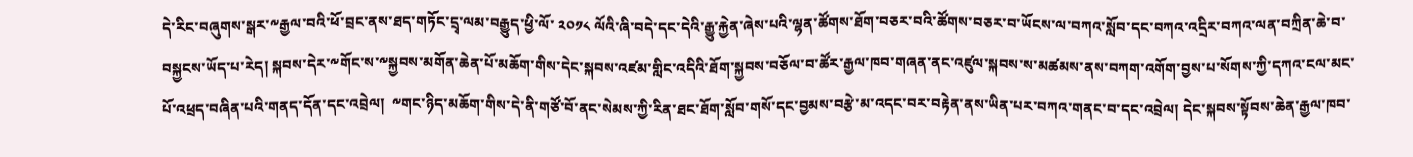དེ་རིང་བཞུགས་སྒར་༸རྒྱལ་བའི་ཕོ་བྲང་ནས་ཐད་གཏོང་དྲྭ་ལམ་བརྒྱུད་ཕྱི་ལོ་ ༢༠༡༨ ལོའི་ཞི་བདེ་དང་དེའི་རྒྱུ་རྐྱེན་ཞེས་པའི་ལྷན་ཚོགས་ཐོག་བཅར་བའི་ཚོགས་བཅར་བ་ཡོངས་ལ་བཀའ་སློབ་དང་བཀའ་འདྲིར་བཀའ་ལན་བཀྲིན་ཆེ་བ་བསྐྱངས་ཡོད་པ་རེད། སྐབས་དེར་༸གོང་ས་༸སྐྱབས་མགོན་ཆེན་པོ་མཆོག་གིས་དེང་སྐབས་འཛམ་གླིང་འདིའི་ཐོག་སྐྱབས་བཅོལ་བ་ཚོར་རྒྱལ་ཁབ་གཞན་ནང་འཛུལ་སྐབས་ས་མཚམས་ནས་བཀག་འགོག་བྱས་པ་སོགས་ཀྱི་དཀའ་ངལ་མང་པོ་འཕྲད་བཞིན་པའི་གནད་དོན་དང་འབྲེལ།  ༸གང་ཉིད་མཆོག་གིས་དེ་ནི་གཙོ་བོ་ནང་སེམས་ཀྱི་རིན་ཐང་ཐོག་སློབ་གསོ་དང་བྱམས་བརྩེ་མ་འདང་བར་བརྟེན་ནས་ཡིན་པར་བཀའ་གནང་བ་དང་འབྲེལ། དེང་སྐབས་སྟོབས་ཆེན་རྒྱལ་ཁབ་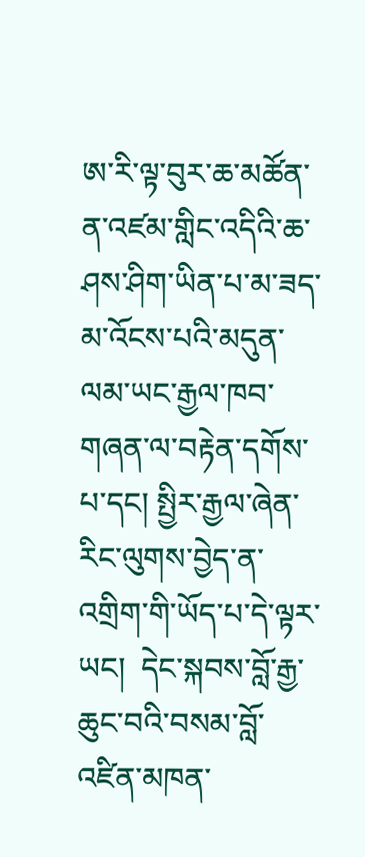ཨ་རི་ལྟ་བུར་ཆ་མཚོན་ན་འཛམ་གླིང་འདིའི་ཆ་ཤས་ཤིག་ཡིན་པ་མ་ཟད་མ་འོངས་པའི་མདུན་ལམ་ཡང་རྒྱལ་ཁབ་གཞན་ལ་བརྟེན་དགོས་པ་དང། སྤྱིར་རྒྱལ་ཞེན་རིང་ལུགས་བྱེད་ན་འགྲིག་གི་ཡོད་པ་དེ་ལྟར་ཡང།  དེང་སྐབས་བློ་རྒྱ་ཆུང་བའི་བསམ་བློ་འཛིན་མཁན་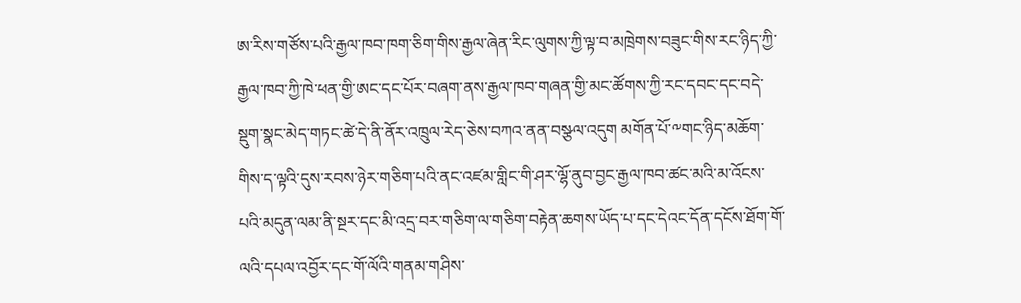ཨ་རིས་གཙོས་པའི་རྒྱལ་ཁབ་ཁག་ཅིག་གིས་རྒྱལ་ཞེན་རིང་ལུགས་ཀྱི་ལྟ་བ་མཁྲེགས་བཟུང་གིས་རང་ཉིད་ཀྱི་རྒྱལ་ཁབ་ཀྱི་ཁེ་ཕན་གྱི་ཨང་དང་པོར་བཞག་ནས་རྒྱལ་ཁབ་གཞན་གྱི་མང་ཚོགས་ཀྱི་རང་དབང་དང་བདེ་སྡུག་སྣང་མེད་གཏང་ཚེ་དེ་ནི་ནོར་འཁྲུལ་རེད་ཅེས་བཀའ་ནན་བསྩལ་འདུག མགོན་པོ་༸གང་ཉིད་མཆོག་གིས་ད་ལྟའི་དུས་རབས་ཉེར་གཅིག་པའི་ནང་འཛམ་གླིང་གི་ཤར་ལྷོ་ནུབ་བྱང་རྒྱལ་ཁབ་ཚང་མའི་མ་འོངས་པའི་མདུན་ལམ་ནི་སྔར་དང་མི་འདྲ་བར་གཅིག་ལ་གཅིག་བརྟེན་ཆགས་ཡོད་པ་དང་དེའང་དོན་དངོས་ཐོག་གོ་ལའི་དཔལ་འབྱོར་དང་གོ་ལོའི་གནམ་གཤིས་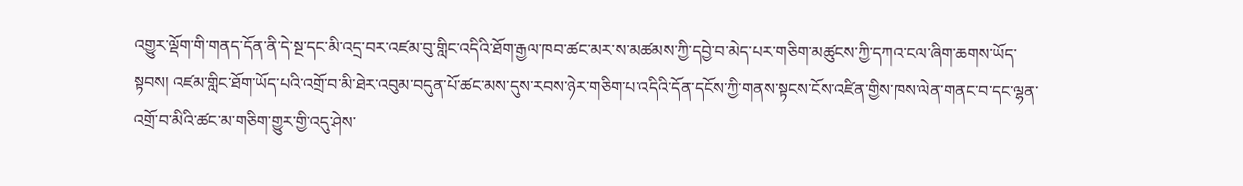འགྱུར་ལྡོག་གི་གནད་དོན་ནི་དེ་སྔ་དང་མི་འདྲ་བར་འཛམ་བུ་གླིང་འདིའི་ཐོག་རྒྱལ་ཁབ་ཚང་མར་ས་མཚམས་ཀྱི་དབྱེ་བ་མེད་པར་གཅིག་མཚུངས་ཀྱི་དཀའ་ངལ་ཞིག་ཆགས་ཡོད་སྟབས། འཛམ་གླིང་ཐོག་ཡོད་པའི་འགྲོ་བ་མི་ཐེར་འབུམ་བདུན་པོ་ཚང་མས་དུས་རབས་ཉེར་གཅིག་པ་འདིའི་དོན་དངོས་ཀྱི་གནས་སྟངས་ངོས་འཛིན་གྱིས་ཁས་ལེན་གནང་བ་དང་ལྷན་འགྲོ་བ་མིའི་ཚང་མ་གཅིག་གྱུར་གྱི་འདུ་ཤེས་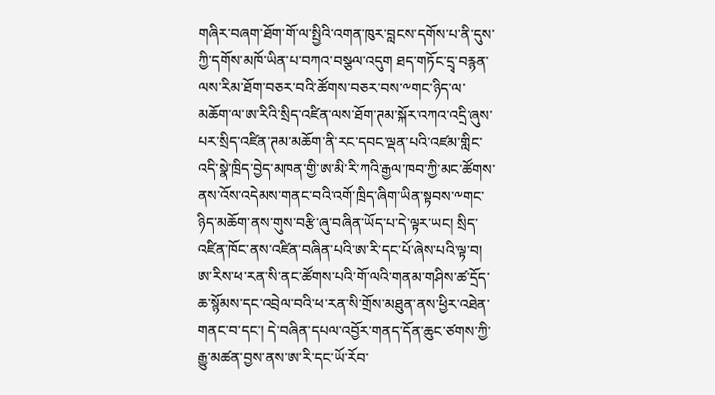གཞིར་བཞག་ཐོག་གོ་ལ་སྤྱིའི་འགན་ཁུར་བླངས་དགོས་པ་ནི་དུས་ཀྱི་དགོས་མཁོ་ཡིན་པ་བཀའ་བསྩལ་འདུག ཐད་གཏོང་དྲྭ་བརྙན་ལས་རིམ་ཐོག་བཅར་བའི་ཚོགས་བཅར་བས་༸གང་ཉིད་ལ་མཆོག་ལ་ཨ་རིའི་སྲིད་འཛིན་ལས་ཐོག་ཊམ་སྐོར་འཀའ་འདྲི་ཞུས་པར་སྲིད་འཛིན་ཊམ་མཆོག་ནི་རང་དབང་ལྡན་པའི་འཛམ་གླིང་འདི་སྣེ་ཁྲིད་བྱེད་མཁན་གྱི་ཨ་མི་རི་ཀའི་རྒྱལ་ཁབ་ཀྱི་མང་ཚོགས་ནས་འོས་འདེམས་གནང་བའི་འགོ་ཁྲིད་ཞིག་ཡིན་སྟབས་༸གང་ཉིད་མཆོག་ནས་གུས་བརྩི་ཞུ་བཞིན་ཡོད་པ་དེ་ལྟར་ཡང། སྲིད་འཛིན་ཁོང་ནས་འཛིན་བཞིན་པའི་ཨ་རི་དང་པོ་ཞེས་པའི་ལྟ་བ། ཨ་རིས་ཕ་རན་སི་ནང་ཚོགས་པའི་གོ་ལའི་གནམ་གཤིས་ཚ་དྲོད་ཆ་སྙོམས་དང་འབྲེལ་བའི་ཕ་རན་སི་གྲོས་མཐུན་ནས་ཕྱིར་འཐེན་གནང་བ་དང་། དེ་བཞིན་དཔལ་འབྱོར་གནད་དོན་ཆུང་ཙགས་ཀྱི་རྒྱུ་མཚན་བྱས་ནས་ཨ་རི་དང་ཡོ་རོབ་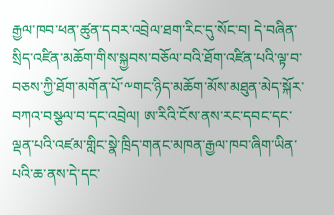རྒྱལ་ཁབ་ཕན་ཚུན་དབར་འབྲེལ་ཐག་རིང་དུ་སོང་བ། དེ་བཞིན་སྲིད་འཛིན་མཆོག་གིས་སྐྱབས་བཅོལ་བའི་ཐོག་འཛིན་པའི་ལྟ་བ་བཅས་ཀྱི་ཐོག་མགོན་པོ་༸གང་ཉིད་མཆོག་མོས་མཐུན་མེད་སྐོར་བཀའ་བསྩལ་བ་དང་འབྲེལ། ཨ་རིའི་ངོས་ནས་རང་དབང་དང་ལྡན་པའི་འཛམ་གླིང་སྣེ་ཁྲིད་གནང་མཁན་རྒྱལ་ཁབ་ཞིག་ཡིན་པའི་ཆ་ནས་དེ་དང་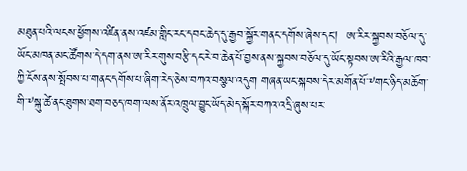མཐུན་པའི་ལངས་ཕྱོགས་འཛིན་ནས་འཛམ་གླིང་རང་དབང་ཆེད་དུ་རྒྱབ་སྐྱོར་གནང་དགོས་ཞེས་དང།  ཨ་རིར་སྐྱབས་བཅོལ་དུ་ཡོང་མཁན་མང་ཚོགས་དེ་དག་ནས་ཨ་རིར་གུས་བརྩི་དང་རེ་བ་ཆེན་པོ་བྱས་ནས་སྐྱབས་བཅོལ་དུ་ཡོང་སྟབས་ཨ་རིའི་རྒྱལ་ཁབ་ཀྱི་ངོས་ནས་སྤོབས་པ་གནང་དགོས་པ་ཞིག་རེད་ཅེས་བཀའ་བསྩལ་འདུག གཞན་ཡང་སྐབས་དེར་མགོན་པོ་༸གང་ཉིད་མཆོག་གི་༸སྐུ་ཚེ་ནང་ཐུགས་ཐག་བཅད་ཁག་ལས་ནོར་འཁྲུལ་བྱུང་ཡོད་མེད་སྐོར་བཀའ་འདྲི་ཞུས་པར་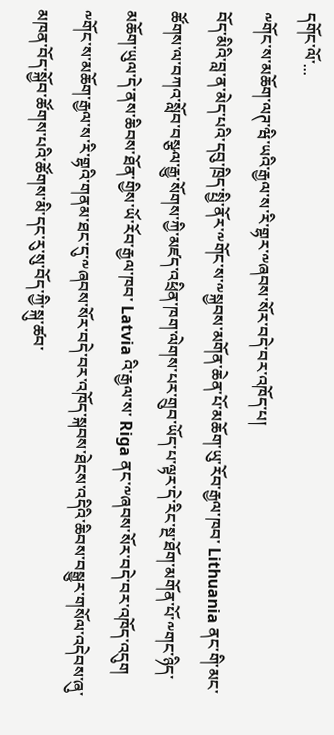དགོང་ལོ་...
༸གོང་ས་མཆོག་ལཊ་ཝི་ཡའི་རྒྱལ་ས་རི་གྷར་༸ཞབས་སོར་བདེ་བར་འཁོད་པ།
བོད་མིའི་བླ་ན་མེད་པའི་དབུ་ཁྲིད་སྤྱི་ནོར་༸གོང་ས་༸སྐྱབས་མགོན་ཆེན་པོ་མཆོག་ཡུ་རོབ་རྒྱལ་ཁབ་ Lithuania ནང་གི་མང་ཚོགས་ལ་བཀའ་སློབ་བསྩལ་རྒྱུ་སོགས་ཀྱི་མཛད་འཕྲིན་ཁག་ལེགས་པར་གྲུབ་ཡོད་པ་ལྟར་དེ་རིང་སྔ་ཐོག་མགོན་པོ་༸གང་ཉིད་མཆོག་ཡུལ་དེ་ནས་ཆིབས་ཐོན་གྱིས་ཡོ་རོབ་རྒྱལ་ཁབ་ Latvia འི་རྒྱལ་ས་ Riga ནང་༸ཞབས་སོར་བདེ་བར་འཁོད་འདུག ༸གོང་ས་མཆོག་རྒྱལ་ས་རི་གྷའི་གནམ་ཐང་དུ་༸ཞབས་སོར་བདེ་བར་འཁོད་སྐབས་ཐེངས་འདིའི་ཆིབས་བསྒྱུར་གསོལ་འདེབས་ཞུ་མཁན་བོད་སྐྱོབ་ཚོགས་པའི་ཚོགས་མི་དང་རུ་སུ་བོད་ཀྱི་སྐུ་ཚབ་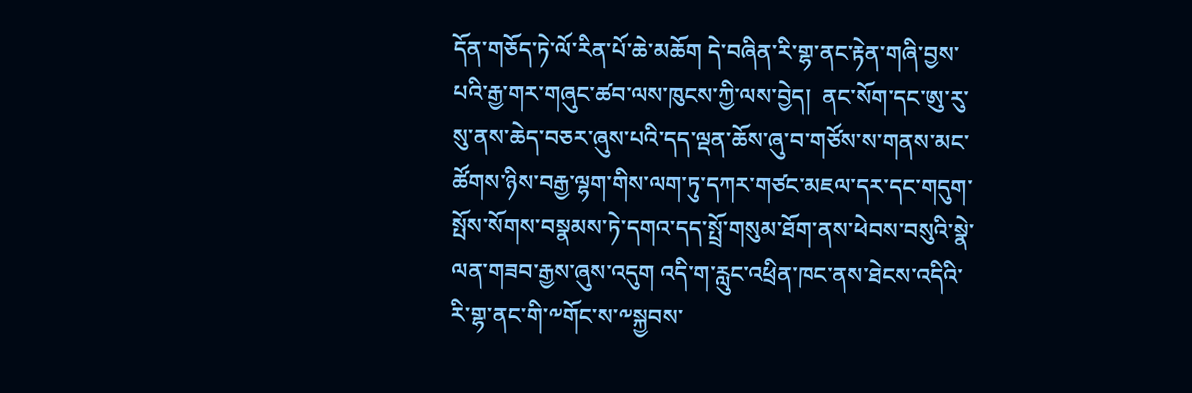དོན་གཅོད་ཏེ་ལོ་རིན་པོ་ཆེ་མཆོག དེ་བཞིན་རི་གྷ་ནང་རྟེན་གཞི་བྱས་པའི་རྒྱ་གར་གཞུང་ཚབ་ལས་ཁུངས་ཀྱི་ལས་བྱེད།  ནང་སོག་དང་ཨུ་རུ་སུ་ནས་ཆེད་བཅར་ཞུས་པའི་དད་ལྡན་ཆོས་ཞུ་བ་གཙོས་ས་གནས་མང་ཚོགས་ཉིས་བརྒྱ་ལྷག་གིས་ལག་ཏུ་དཀར་གཙང་མཇལ་དར་དང་གདུག་སྤོས་སོགས་བསྣམས་ཏེ་དགའ་དད་སྤྲོ་གསུམ་ཐོག་ནས་ཕེབས་བསུའི་སྣེ་ལན་གཟབ་རྒྱས་ཞུས་འདུག འདི་ག་རླུང་འཕྲིན་ཁང་ནས་ཐེངས་འདིའི་རི་གྷ་ནང་གི་༸གོང་ས་༸སྐྱབས་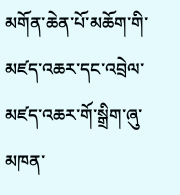མགོན་ཆེན་པོ་མཆོག་གི་མཛད་འཆར་དང་འབྲེལ་མཛད་འཆར་གོ་སྒྲིག་ཞུ་མཁན་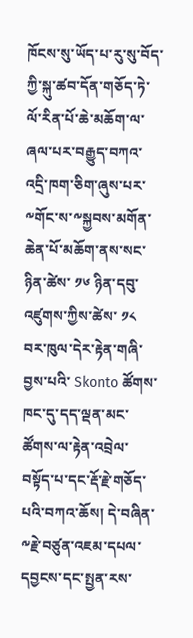ཁོངས་སུ་ཡོད་པ་རུ་སུ་བོད་ཀྱི་སྐུ་ཚབ་དོན་གཅོད་ཏེ་ལོ་རིན་པོ་ཆེ་མཆོག་ལ་ཞལ་པར་བརྒྱུད་བཀའ་འདྲི་ཁག་ཅིག་ཞུས་པར་༸གོང་ས་༸སྐྱབས་མགོན་ཆེན་པོ་མཆོག་ནས་སང་ཉིན་ཚེས་ ༡༦ ཉིན་དབུ་འཛུགས་ཀྱིས་ཚེས་ ༡༨ བར་ཁུལ་དེར་རྟེན་གཞི་བྱས་པའི་ Skonto ཚོགས་ཁང་དུ་དད་ལྡན་མང་ཚོགས་ལ་རྟེན་འབྲེལ་བསྟོད་པ་དང་རྡོ་རྗེ་གཅོད་པའི་བཀའ་ཆོས། དེ་བཞིན་༸རྗེ་བཙུན་འཇམ་དཔལ་དབྱངས་དང་སྤྱན་རས་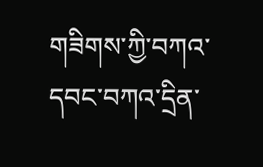གཟིགས་ཀྱི་བཀའ་དབང་བཀའ་དྲིན་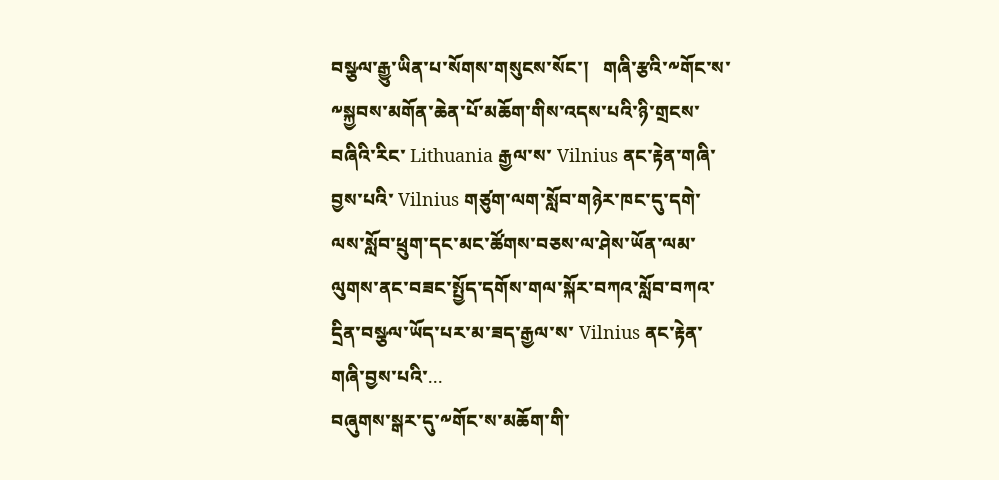བསྩལ་རྒྱུ་ཡིན་པ་སོགས་གསུངས་སོང་།   གཞི་རྩའི་༸གོང་ས་༸སྐྱབས་མགོན་ཆེན་པོ་མཆོག་གིས་འདས་པའི་ཉི་གྲངས་བཞིའི་རིང་ Lithuania རྒྱལ་ས་ Vilnius ནང་རྟེན་གཞི་བྱས་པའི་ Vilnius གཙུག་ལག་སློབ་གཉེར་ཁང་དུ་དགེ་ལས་སློབ་ཕྲུག་དང་མང་ཚོགས་བཅས་ལ་ཤེས་ཡོན་ལམ་ལུགས་ནང་བཟང་སྤྱོད་དགོས་གལ་སྐོར་བཀའ་སློབ་བཀའ་དྲིན་བསྩལ་ཡོད་པར་མ་ཟད་རྒྱལ་ས་ Vilnius ནང་རྟེན་གཞི་བྱས་པའི་...
བཞུགས་སྒར་དུ་༸གོང་ས་མཆོག་གི་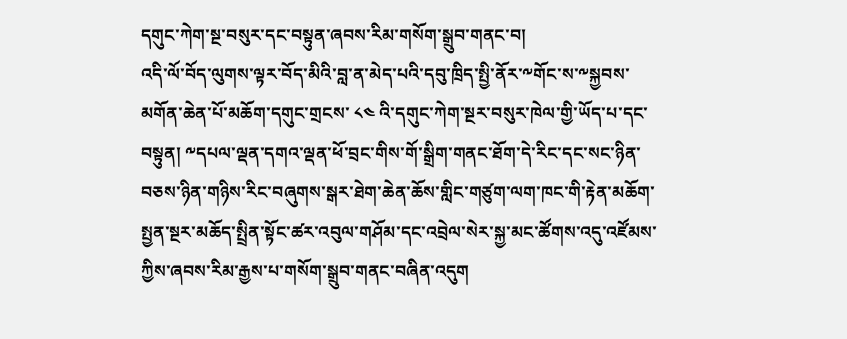དགུང་ཀེག་སྔ་བསུར་དང་བསྟུན་ཞབས་རིམ་གསོག་སྒྲུབ་གནང་བ།
འདི་ལོ་བོད་ལུགས་ལྟར་བོད་མིའི་བླ་ན་མེད་པའི་དབུ་ཁྲིད་སྤྱི་ནོར་༸གོང་ས་༸སྐྱབས་མགོན་ཆེན་པོ་མཆོག་དགུང་གྲངས་ ༨༤ འི་དགུང་ཀེག་སྔར་བསུར་ཁེལ་གྱི་ཡོད་པ་དང་བསྟུན། ༸དཔལ་ལྡན་དགའ་ལྡན་ཕོ་བྲང་གིས་གོ་སྒྲིག་གནང་ཐོག་དེ་རིང་དང་སང་ཉིན་བཅས་ཉིན་གཉིས་རིང་བཞུགས་སྒར་ཐེག་ཆེན་ཆོས་གླིང་གཙུག་ལག་ཁང་གི་རྟེན་མཆོག་སྤྱན་སྔར་མཆོད་སྤྲིན་སྟོང་ཚར་འབུལ་གཤོམ་དང་འབྲེལ་སེར་སྐྱ་མང་ཚོགས་འདུ་འཛོམས་ཀྱིས་ཞབས་རིམ་རྒྱས་པ་གསོག་སྒྲུབ་གནང་བཞིན་འདུག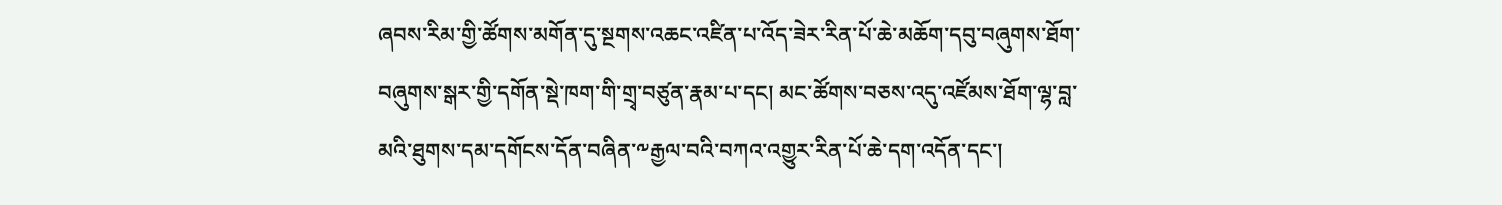ཞབས་རིམ་གྱི་ཚོགས་མགོན་དུ་སྔགས་འཆང་འཛིན་པ་འོད་ཟེར་རིན་པོ་ཆེ་མཆོག་དབུ་བཞུགས་ཐོག་བཞུགས་སྒར་གྱི་དགོན་སྡེ་ཁག་གི་གྲྭ་བཙུན་རྣམ་པ་དང། མང་ཚོགས་བཅས་འདུ་འཛོམས་ཐོག་ལྷ་བླ་མའི་ཐུགས་དམ་དགོངས་དོན་བཞིན་༸རྒྱལ་བའི་བཀའ་འགྱུར་རིན་པོ་ཆེ་དག་འདོན་དང་།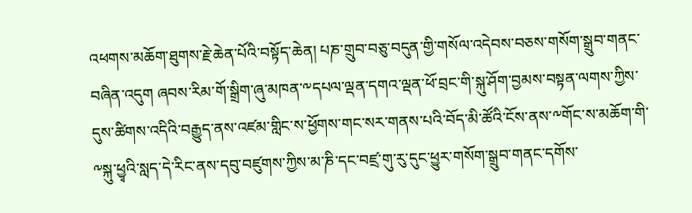འཕགས་མཆོག་ཐུགས་རྗེ་ཆེན་པོའི་བསྟོད་ཆེན། པཎ་གྲུབ་བཅུ་བདུན་གྱི་གསོལ་འདེབས་བཅས་གསོག་སྒྲུབ་གནང་བཞིན་འདུག ཞབས་རིམ་གོ་སྒྲིག་ཞུ་མཁན་༸དཔལ་ལྡན་དགའ་ལྡན་ཕོ་བྲང་གི་སྐུ་ཤོག་བྱམས་བསྟན་ལགས་ཀྱིས་དུས་ཚིགས་འདིའི་བརྒྱུད་ནས་འཛམ་གླིང་ས་ཕྱོགས་གང་སར་གནས་པའི་བོད་མི་ཚོའི་ངོས་ནས་༸གོང་ས་མཆོག་གི་༸སྐུ་ཕྱྭའི་སླད་དེ་རིང་ནས་དབུ་བཛུགས་ཀྱིས་མ་ཎི་དང་བཛྲ་གུ་རུ་དུང་ཕྱུར་གསོག་སྒྲུབ་གནང་དགོས་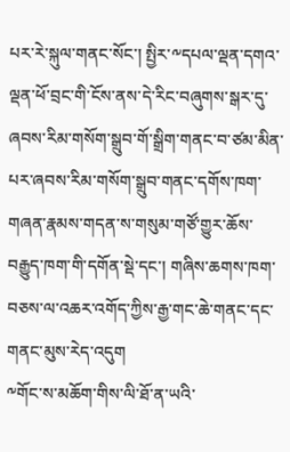པར་རེ་སྐུལ་གནང་སོང་། སྤྱིར་༸དཔལ་ལྡན་དགའ་ལྡན་ཕོ་བྲང་གི་ངོས་ནས་དེ་རིང་བཞུགས་སྒར་དུ་ཞབས་རིམ་གསོག་སྒྲུབ་གོ་སྒྲིག་གནང་བ་ཙམ་མིན་པར་ཞབས་རིམ་གསོག་སྒྲུབ་གནང་དགོས་ཁག་གཞན་རྣམས་གདན་ས་གསུམ་གཙོ་གྱུར་ཆོས་བརྒྱུད་ཁག་གི་དགོན་སྡེ་དང་། གཞིས་ཆགས་ཁག་བཅས་ལ་འཆར་འགོད་ཀྱིས་རྒྱ་གང་ཆེ་གནང་དང་གནང་མུས་རེད་འདུག
༸གོང་ས་མཆོག་གིས་ལི་ཐོ་ན་ཡའི་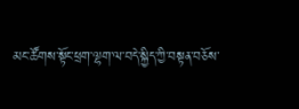མང་ཚོགས་སྟོང་ཕྲག་ལྷག་ལ་བདེ་སྐྱིད་ཀྱི་བསྟན་བཅོས་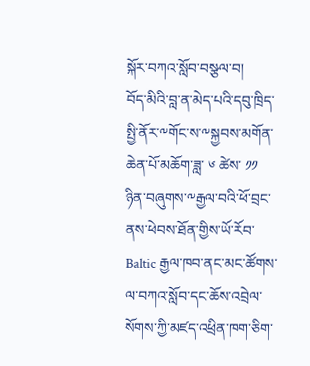སྐོར་བཀའ་སློབ་བསྩལ་བ།
བོད་མིའི་བླ་ན་མེད་པའི་དབུ་ཁྲིད་སྤྱི་ནོར་༸གོང་ས་༸སྐྱབས་མགོན་ཆེན་པོ་མཆོག་ཟླ་ ༦ ཚེས་ ༡༡ ཉིན་བཞུགས་༸རྒྱལ་བའི་ཕོ་བྲང་ནས་ཕེབས་ཐོན་གྱིས་ཡོ་རོབ་ Baltic རྒྱལ་ཁབ་ནང་མང་ཚོགས་ལ་བཀའ་སློབ་དང་ཆོས་འབྲེལ་སོགས་ཀྱི་མཛད་འཕྲིན་ཁག་ཅིག་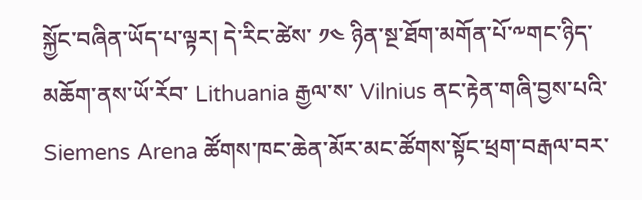སྐྱོང་བཞིན་ཡོད་པ་ལྟར། དེ་རིང་ཚེས་ ༡༤ ཉིན་སྔ་ཐོག་མགོན་པོ་༸གང་ཉིད་མཆོག་ནས་ཡོ་རོབ་ Lithuania རྒྱལ་ས་ Vilnius ནང་རྟེན་གཞི་བྱས་པའི་ Siemens Arena ཚོགས་ཁང་ཆེན་མོར་མང་ཚོགས་སྟོང་ཕྲག་བརྒལ་བར་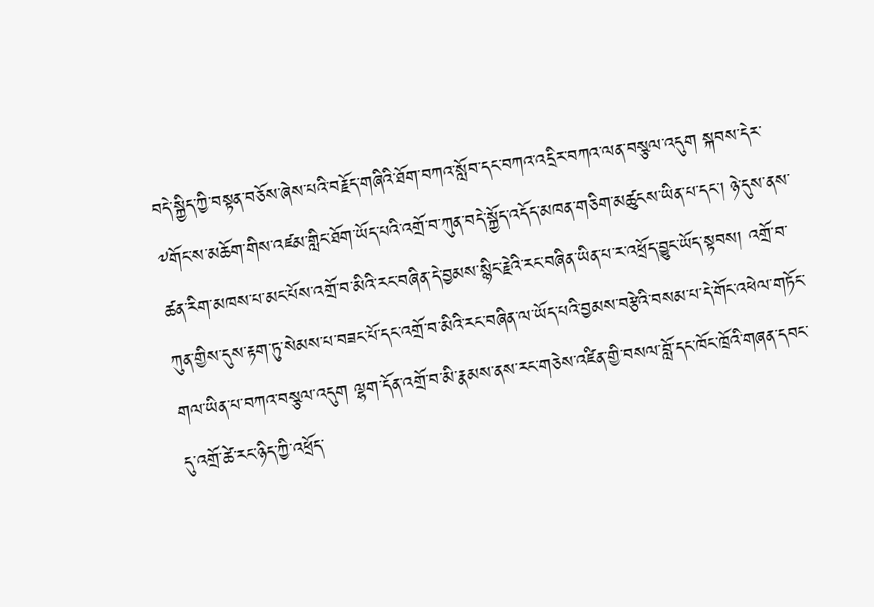བདེ་སྐྱིད་ཀྱི་བསྟན་བཅོས་ཞེས་པའི་བརྗོད་གཞིའི་ཐོག་བཀའ་སློབ་དང་བཀའ་འདྲིར་བཀའ་ལན་བསྩལ་འདུག སྐབས་དེར་༸གོང་ས་མཆོག་གིས་འཛམ་གླིང་ཐོག་ཡོད་པའི་འགྲོ་བ་ཀུན་བདེ་སྐྱོད་འདོད་མཁན་གཅིག་མཚུངས་ཡིན་པ་དང་། ཉེ་དུས་ནས་ཚན་རིག་མཁས་པ་མང་པོས་འགྲོ་བ་མིའི་རང་བཞིན་དེ་བྱམས་སྙིང་རྗེའི་རང་བཞིན་ཡིན་པ་ར་འཕྲོད་བྱུང་ཡོད་སྟབས། འགྲོ་བ་ཀུན་གྱིས་དུས་རྟག་ཏུ་སེམས་པ་བཟང་པོ་དང་འགྲོ་བ་མིའི་རང་བཞིན་ལ་ཡོད་པའི་བྱམས་བརྩེའི་བསམ་པ་དེ་གོང་འཕེལ་གཏོང་གལ་ཡིན་པ་བཀའ་བསྩལ་འདུག ལྷག་དོན་འགྲོ་བ་མི་རྣམས་ནས་རང་གཅེས་འཛིན་གྱི་བསལ་བློ་དང་ཁོང་ཁྲོའི་གཞན་དབང་དུ་འགྲོ་ཚེ་རང་ཉིད་ཀྱི་འཕྲོད་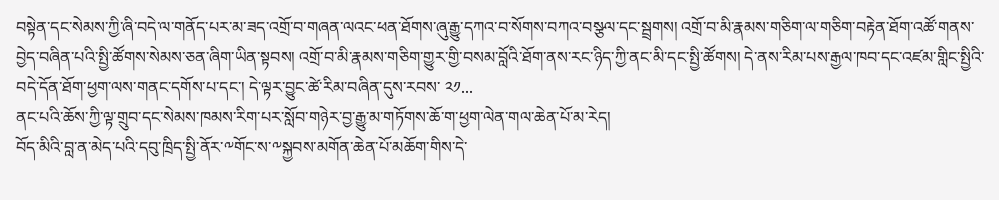བསྟེན་དང་སེམས་ཀྱི་ཞི་བདེ་ལ་གནོད་པར་མ་ཟད་འགྲོ་བ་གཞན་ལའང་ཕན་ཐོགས་ཞུ་རྒྱུ་དཀའ་བ་སོགས་བཀའ་བསྩལ་དང་སྦྲགས། འགྲོ་བ་མི་རྣམས་གཅིག་ལ་གཅིག་བརྟེན་ཐོག་འཚོ་གནས་བྱེད་བཞིན་པའི་སྤྱི་ཚོགས་སེམས་ཅན་ཞིག་ཡིན་སྟབས། འགྲོ་བ་མི་རྣམས་གཅིག་གྱུར་གྱི་བསམ་བློའི་ཐོག་ནས་རང་ཉིད་ཀྱི་ནང་མི་དང་སྤྱི་ཚོགས། དེ་ནས་རིམ་པས་རྒྱལ་ཁབ་དང་འཛམ་གླིང་སྤྱིའི་བདེ་དོན་ཐོག་ཕྱག་ལས་གནང་དགོས་པ་དང་། དེ་ལྟར་བྱུང་ཚེ་རིམ་བཞིན་དུས་རབས་ ༢༡...
ནང་པའི་ཆོས་ཀྱི་ལྟ་གྲུབ་དང་སེམས་ཁམས་རིག་པར་སློབ་གཉེར་བྱ་རྒྱུ་མ་གཏོགས་ཆོ་ག་ཕྱག་ལེན་གལ་ཆེན་པོ་མ་རེད།
བོད་མིའི་བླ་ན་མེད་པའི་དབུ་ཁྲིད་སྤྱི་ནོར་༸གོང་ས་༸སྐྱབས་མགོན་ཆེན་པོ་མཆོག་གིས་དེ་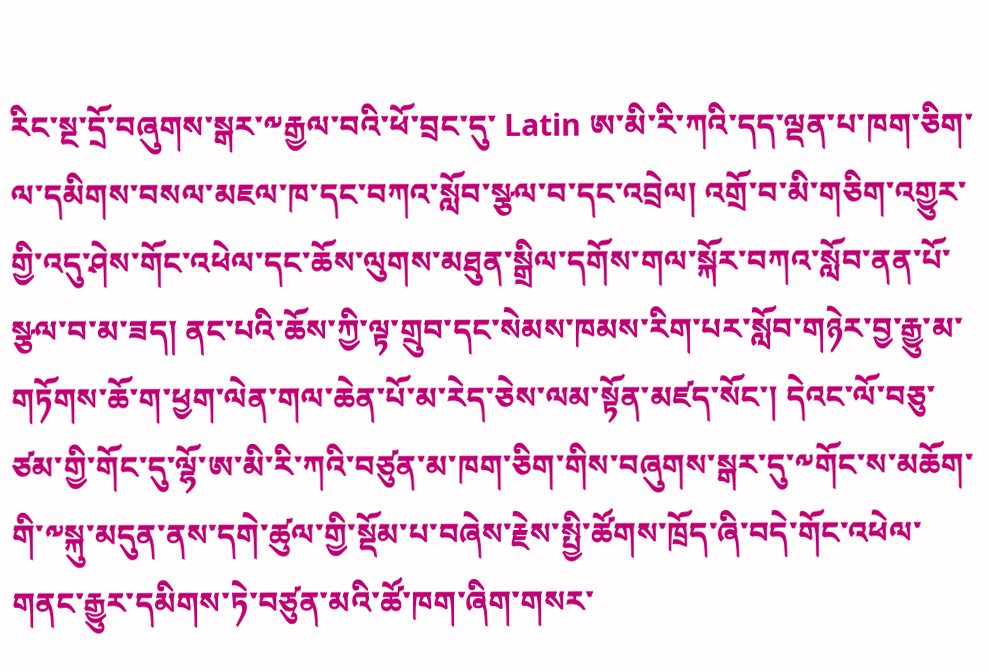རིང་སྔ་དྲོ་བཞུགས་སྒར་༸རྒྱལ་བའི་ཕོ་བྲང་དུ་ Latin ཨ་མི་རི་ཀའི་དད་ལྡན་པ་ཁག་ཅིག་ལ་དམིགས་བསལ་མཇལ་ཁ་དང་བཀའ་སློབ་སྩལ་བ་དང་འབྲེལ། འགྲོ་བ་མི་གཅིག་འགྱུར་གྱི་འདུ་ཤེས་གོང་འཕེལ་དང་ཆོས་ལུགས་མཐུན་སྒྲིལ་དགོས་གལ་སྐོར་བཀའ་སློབ་ནན་པོ་སྩལ་བ་མ་ཟད། ནང་པའི་ཆོས་ཀྱི་ལྟ་གྲུབ་དང་སེམས་ཁམས་རིག་པར་སློབ་གཉེར་བྱ་རྒྱུ་མ་གཏོགས་ཆོ་ག་ཕྱག་ལེན་གལ་ཆེན་པོ་མ་རེད་ཅེས་ལམ་སྟོན་མཛད་སོང་། དེའང་ལོ་བཅུ་ཙམ་གྱི་གོང་དུ་ལྷོ་ཨ་མི་རི་ཀའི་བཙུན་མ་ཁག་ཅིག་གིས་བཞུགས་སྒར་དུ་༸གོང་ས་མཆོག་གི་༸སྐུ་མདུན་ནས་དགེ་ཚུལ་གྱི་སྡོམ་པ་བཞེས་རྗེས་སྤྱི་ཚོགས་ཁྲོད་ཞི་བདེ་གོང་འཕེལ་གནང་རྒྱུར་དམིགས་ཏེ་བཙུན་མའི་ཚོ་ཁག་ཞིག་གསར་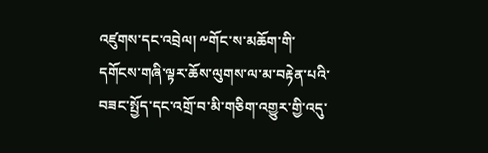འཛུགས་དང་འབྲེལ། ༸གོང་ས་མཆོག་གི་དགོངས་གཞི་ལྟར་ཆོས་ལུགས་ལ་མ་བརྟེན་པའི་བཟང་སྤྱོད་དང་འགྲོ་བ་མི་གཅིག་འགྱུར་གྱི་འདུ་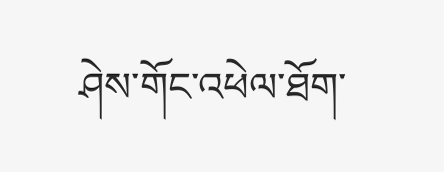ཤེས་གོང་འཕེལ་ཐོག་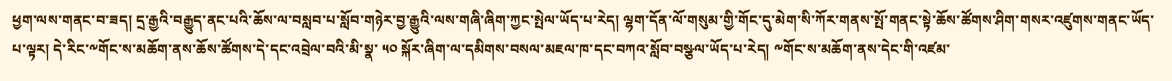ཕྱག་ལས་གནང་བ་ཟད། དྲ་རྒྱའི་བརྒྱུད་ནང་པའི་ཆོས་ལ་བསླབ་པ་སློབ་གཉེར་བྱ་རྒྱུའི་ལས་གཞི་ཞིག་ཀྱང་སྤེལ་ཡོད་པ་རེད། ལྷག་དོན་ལོ་གསུམ་གྱི་གོང་དུ་མེག་སི་ཀོར་གནས་སྤོ་གནང་སྟེ་ཆོས་ཚོགས་ཤིག་གསར་འཛུགས་གནང་ཡོད་པ་ལྟར། དེ་རིང་༸གོང་ས་མཆོག་ནས་ཆོས་ཚོགས་དེ་དང་འབྲེལ་བའི་མི་སྣ་ ༥༠ སྐོར་ཞིག་ལ་དམིགས་བསལ་མཇལ་ཁ་དང་བཀའ་སློབ་བསྩལ་ཡོད་པ་རེད། ༸གོང་ས་མཆོག་ནས་དེང་གི་འཛམ་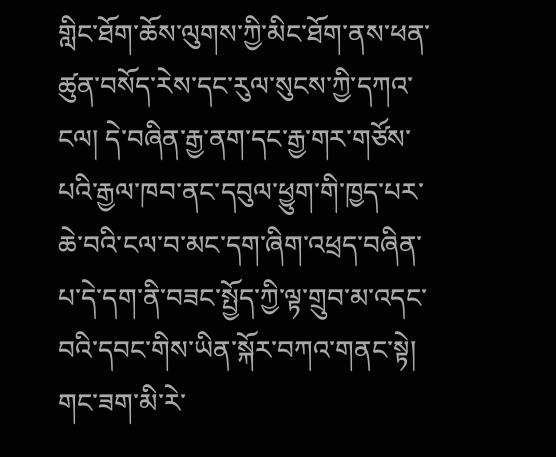གླིང་ཐོག་ཆོས་ལུགས་ཀྱི་མིང་ཐོག་ནས་ཕན་ཚུན་བསོད་རེས་དང་རུལ་སུངས་ཀྱི་དཀའ་ངལ། དེ་བཞིན་རྒྱ་ནག་དང་རྒྱ་གར་གཙོས་པའི་རྒྱལ་ཁབ་ནང་དབུལ་ཕྱུག་གི་ཁྱད་པར་ཆེ་བའི་ངལ་བ་མང་དག་ཞིག་འཕྲད་བཞིན་པ་དེ་དག་ནི་བཟང་སྤྱོད་ཀྱི་ལྟ་གྲུབ་མ་འདང་བའི་དབང་གིས་ཡིན་སྐོར་བཀའ་གནང་སྟེ། གང་ཟག་མི་རེ་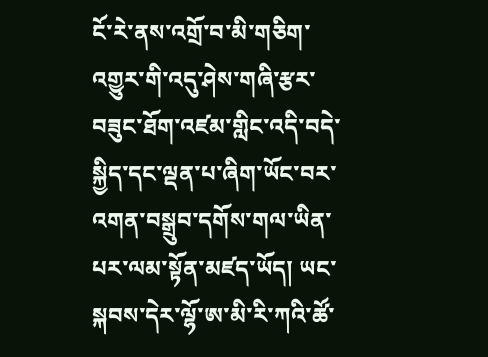ངོ་རེ་ནས་འགྲོ་བ་མི་གཅིག་འགྱུར་གི་འདུ་ཤེས་གཞི་རྩར་བཟུང་ཐོག་འཛམ་གླིང་འདི་བདེ་སྐྱིད་དང་ལྡན་པ་ཞིག་ཡོང་བར་འགན་བསྒྲུབ་དགོས་གལ་ཡིན་པར་ལམ་སྟོན་མཛད་ཡོད། ཡང་སྐབས་དེར་ལྷོ་ཨ་མི་རི་ཀའི་ཚོ་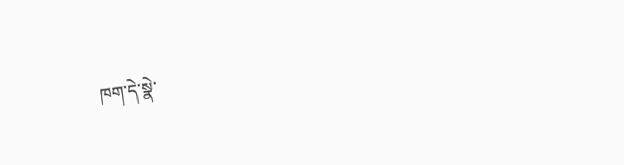ཁག་དེ་སྣེ་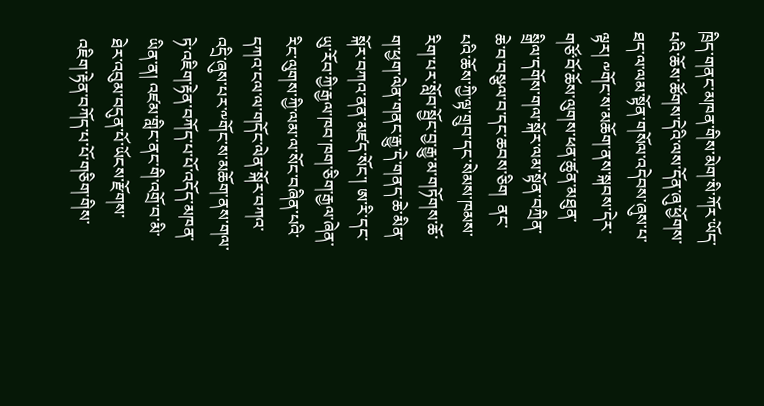ཁྲིད་གནང་མཁན་གིས་མེག་སི་ཀོར་ཡོད་པའི་ཆོས་ཚོགས་དེའི་ལས་དོན་ཞུ་ཕྱོགས་ཐད་ལ་ལམ་སྟོན་གསོལ་འདེབས་ཞུས་པ་ལྟར། ༸གོང་ས་མཆོག་ནས་སྐབས་དེར་གཙོ་བོ་ཆོས་ལུགས་ཕན་ཚུན་མཐུན་སྒྲིལ་དགོས་གལ་སྐོར་ལམ་སྟོན་བཀྲིན་ཆེ་བ་བསྩལ་བ་དང་ཆབས་ཅིག  ནང་པའི་ཆོས་ཀྱི་ལྟ་གྲུབ་དང་སེམས་ཁམས་རིག་པར་སློབ་སྦྱོང་བྱ་རྒྱུ་མ་གཏོགས་ཆོ་ག་ཕྱག་ལེན་གནང་རྒྱུ་དེ་གནད་ཆེ་མིན་སྐོར་བཀའ་ནན་མཛད་སོང་། ཨ་རི་དང་ཡུ་རོབ་ཀྱི་རྒྱལ་ཁབ་ཁག་ཅིག་རྒྱལ་ཞེན་རིང་ལུགས་ཀྱི་ལམ་ལ་སོང་བཞིན་པའི་དཀའ་ངལ་ལ་གདོང་ལེན་སྐོར་བཀའ་འདྲི་ཞུས་པར་༸གོང་ས་མཆོག་ནས་གལ་ཏེ་འཇིག་རྟེན་བཀོད་པ་པོ་འདོད་མཁན་ཡིན་ན། འཛམ་གླིང་ནང་གི་འགྲོ་བ་མི་ཐེར་འབུམ་བདུན་པོ་ཡོངས་རྫོགས་འཇིག་རྟེན་བཀོད་པ་པོ་གཅིག་གིས་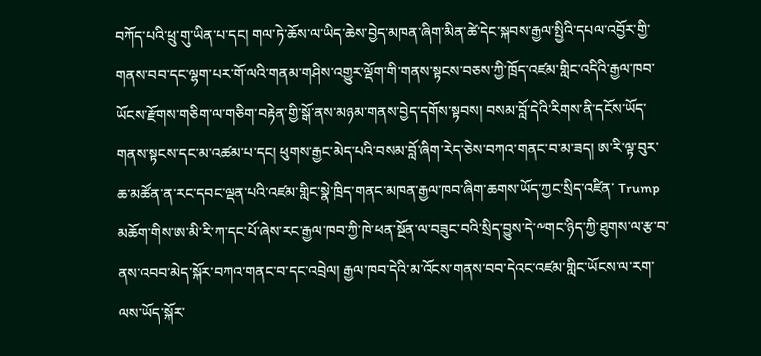བཀོད་པའི་ཕྲུ་གུ་ཡིན་པ་དང། གལ་ཏེ་ཆོས་ལ་ཡིད་ཆེས་བྱེད་མཁན་ཞིག་མིན་ཚེ་དེང་སྐབས་རྒྱལ་སྤྱིའི་དཔལ་འབྱོར་གྱི་གནས་བབ་དང་ལྷག་པར་གོ་ལའི་གནམ་གཤིས་འགྱུར་ལྡོག་གི་གནས་སྟངས་བཅས་ཀྱི་ཁྲོད་འཛམ་གླིང་འདིའི་རྒྱལ་ཁབ་ཡོངས་རྫོགས་གཅིག་ལ་གཅིག་བརྟེན་གྱི་སྒོ་ནས་མཉམ་གནས་བྱེད་དགོས་སྟབས། བསམ་བློ་དེའི་རིགས་ནི་དངོས་ཡོད་གནས་སྟངས་དང་མ་འཚམ་པ་དང། ཕུགས་རྒྱང་མེད་པའི་བསམ་བློ་ཞིག་རེད་ཅེས་བཀའ་གནང་བ་མ་ཟད། ཨ་རི་ལྟ་བུར་ཆ་མཚོན་ན་རང་དབང་ལྡན་པའི་འཛམ་གླིང་སྣེ་ཁྲིད་གནང་མཁན་རྒྱལ་ཁབ་ཞིག་ཆགས་ཡོད་ཀྱང་སྲིད་འཛིན་ Trump མཆོག་གིས་ཨ་མི་རི་ཀ་དང་པོ་ཞེས་རང་རྒྱལ་ཁབ་ཀྱི་ཁེ་ཕན་སྔོན་ལ་བཟུང་བའི་སྲིད་བྱུས་དེ་༸གང་ཉིད་ཀྱི་ཐུགས་ལ་རྩ་བ་ནས་འབབ་མེད་སྐོར་བཀའ་གནང་བ་དང་འབྲེལ། རྒྱལ་ཁབ་དེའི་མ་འོངས་གནས་བབ་དེའང་འཛམ་གླིང་ཡོངས་ལ་རག་ལས་ཡོད་སྐོར་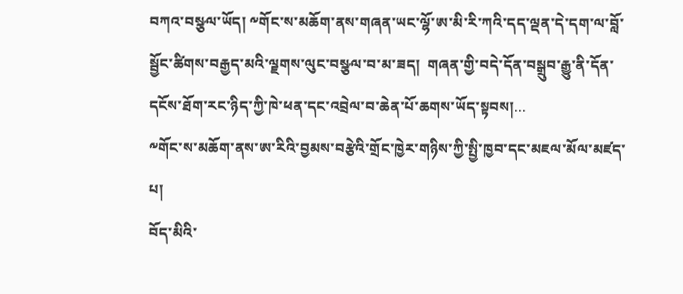བཀའ་བསྩལ་ཡོད། ༸གོང་ས་མཆོག་ནས་གཞན་ཡང་ལྷོ་ཨ་མི་རི་ཀའི་དད་ལྡན་དེ་དག་ལ་བློ་སྦྱོང་ཚིགས་བརྒྱད་མའི་ལྗགས་ལུང་བསྩལ་བ་མ་ཟད།  གཞན་གྱི་བདེ་དོན་བསྒྲུབ་རྒྱུ་ནི་དོན་དངོས་ཐོག་རང་ཉིད་ཀྱི་ཁེ་ཕན་དང་འབྲེལ་བ་ཆེན་པོ་ཆགས་ཡོད་སྟབས།...
༸གོང་ས་མཆོག་ནས་ཨ་རིའི་བྱམས་བརྩེའི་གྲོང་ཁྱེར་གཉིས་ཀྱི་སྤྱི་ཁྱབ་དང་མཇལ་མོལ་མཛད་པ།
བོད་མིའི་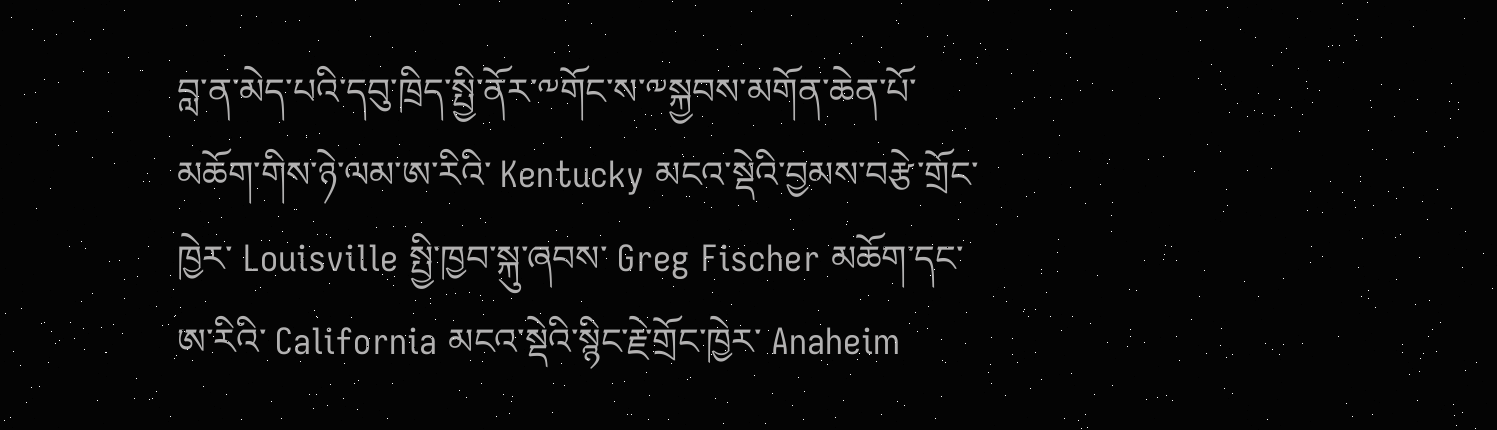བླ་ན་མེད་པའི་དབུ་ཁྲིད་སྤྱི་ནོར་༸གོང་ས་༸སྐྱབས་མགོན་ཆེན་པོ་མཆོག་གིས་ཉེ་ལམ་ཨ་རིའི་ Kentucky མངའ་སྡེའི་བྱམས་བརྩེ་གྲོང་ཁྱེར་ Louisville སྤྱི་ཁྱབ་སྐུ་ཞབས་ Greg Fischer མཆོག་དང་ཨ་རིའི་ California མངའ་སྡེའི་སྙིང་རྗེ་གྲོང་ཁྱེར་ Anaheim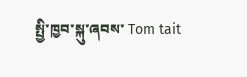སྤྱི་ཁྱབ་སྐུ་ཞབས་ Tom tait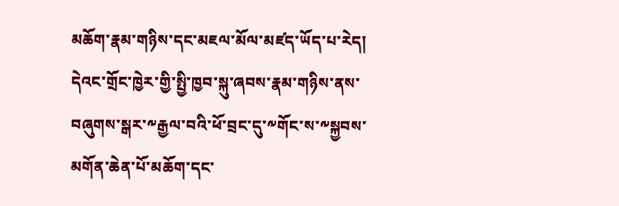མཆོག་རྣམ་གཉིས་དང་མཇལ་མོལ་མཛད་ཡོད་པ་རེད། དེའང་གྲོང་ཁྱེར་གྱི་སྤྱི་ཁྱབ་སྐུ་ཞབས་རྣམ་གཉིས་ནས་བཞུགས་སྒར་༸རྒྱལ་བའི་ཕོ་བྲང་དུ་༸གོང་ས་༸སྐྱབས་མགོན་ཆེན་པོ་མཆོག་དང་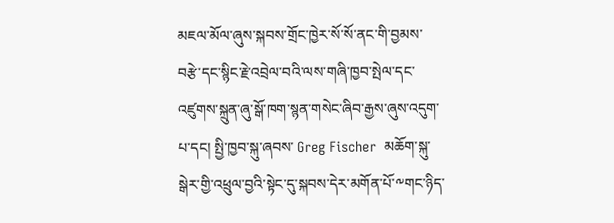མཇལ་མོལ་ཞུས་སྐབས་གྲོང་ཁྱེར་སོ་སོ་ནང་གི་བྱམས་བརྩེ་དང་སྙིང་རྗེ་འབྲེལ་བའི་ལས་གཞི་ཁྱབ་སྤེལ་དང་འཛུགས་སྐྲུན་ཞུ་སྒོ་ཁག་སྙན་གསེང་ཞིབ་རྒྱས་ཞུས་འདུག་པ་དང། སྤྱི་ཁྱབ་སྐུ་ཞབས་ Greg Fischer  མཆོག་སྐུ་སྒེར་གྱི་འཕྲུལ་བྱའི་སྟེང་དུ་སྐབས་དེར་མགོན་པོ་༸གང་ཉིད་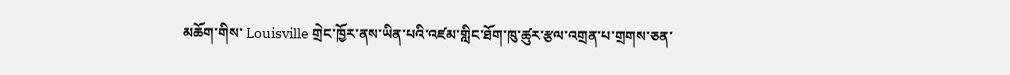མཆོག་གིས་ Louisville གྲེང་ཁྱོར་ནས་ཡིན་པའི་འཛམ་གླིང་ཐོག་ཁུ་ཚུར་རྩལ་འགྲན་པ་གྲགས་ཅན་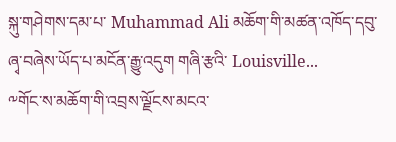སྐུ་གཤེགས་དམ་པ་ Muhammad Ali མཆོག་གི་མཚན་འཁོད་དབུ་ཞྭ་བཞེས་ཡོད་པ་མངོན་རྒྱུ་འདུག གཞི་རྩའི་ Louisville...
༸གོང་ས་མཆོག་གི་འབྲས་ལྗོངས་མངའ་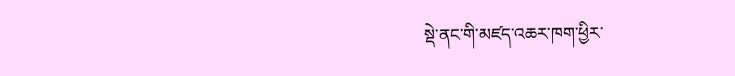སྡེ་ནང་གི་མཛད་འཆར་ཁག་ཕྱིར་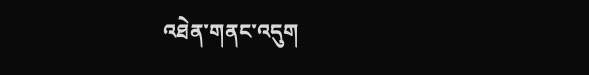འཐེན་གནང་འདུག